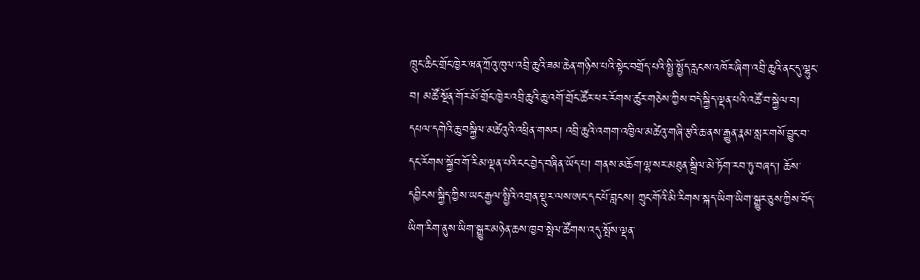ཁྲུང་ཆིང་གྲོང་ཁྱེར་ཝན་ཀྲོའུ་ཁུལ་འབྲི་ཆུའི་ཟམ་ཆེན་གཉིས་པའི་སྟེང་བགྲོད་པའི་སྤྱི་སྤྱོད་རླངས་འཁོར་ཞིག་འབྲི་ཆུའི་ནང་དུ་ལྷུང་བ། མཚོ་སྔོན་གོར་མོ་གྲོང་ཁྱེར་འབྲི་ཆུའི་ཆུ་འགོ་གྲོང་ཚོར་ཕར་རོགས་ཚུར་གཅེས་ཀྱིས་བདེ་སྐྱིད་ལྡན་པའི་འཚོ་བ་སྐྱེལ་བ། དཔལ་དགེའི་ཆུ་བསྐྱིལ་མཚེའུའི་འཕྲིན་གསར། འབྲི་ཆུའི་འགག་འཁྱིལ་མཚེའུ་གཞི་རྩའི་ཆ་ནས་རྒྱུན་རྣམ་སླར་གསོ་བྱུང་བ་དང་རོགས་སྐྱོབ་གོ་རིམ་ལྡན་པའི་ངང་བྱེད་བཞིན་ཡོད་པ། གནས་མཆོག་ལྷ་སར་མཐུན་སྒྲིལ་མེ་ཏོག་རབ་ཏུ་བཞད་། ཆོས་དབྱིངས་སྐྱིད་ཀྱིས་ཡང་རྒྱལ་སྤྱིའི་འགྲན་སྡུར་ལས་ཨང་དང་པོ་བླངས། ཀྲུང་གོའི་མི་རིགས་སྐད་ཡིག་ཡིག་སྒྱུར་ཅུས་ཀྱིས་བོད་ཡིག་རིག་ནུས་ཡིག་སྒྱུར་མཉེན་ཆས་ཁྱབ་སྤེལ་ཚོགས་འདུ་སྤོས་ལྡན་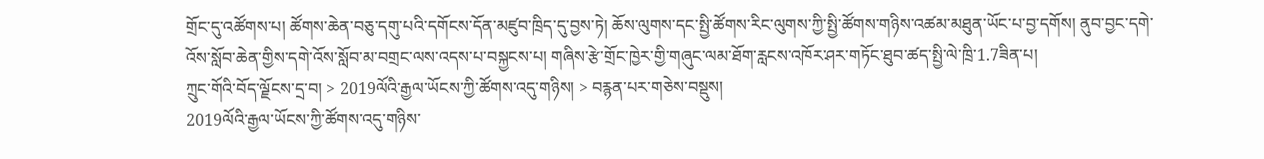གྲོང་དུ་འཚོགས་པ། ཚོགས་ཆེན་བཅུ་དགུ་པའི་དགོངས་དོན་མཛུབ་ཁྲིད་དུ་བྱས་ཏེ། ཆོས་ལུགས་དང་སྤྱི་ཚོགས་རིང་ལུགས་ཀྱི་སྤྱི་ཚོགས་གཉིས་འཚམ་མཐུན་ཡོང་པ་བྱ་དགོས། ནུབ་བྱང་དགེ་འོས་སློབ་ཆེན་གྱིས་དགེ་འོས་སློབ་མ་བགྲང་ལས་འདས་པ་བསྐྱངས་པ། གཞིས་རྩེ་གྲོང་ཁྱེར་གྱི་གཞུང་ལམ་ཐོག་རླངས་འཁོར་ཤར་གཏོང་ཐུབ་ཚད་སྤྱི་ལེ་ཁྲི་1.7ཟིན་པ།
ཀྲུང་གོའི་བོད་ལྗོངས་དྲ་བ། > 2019ལོའི་རྒྱལ་ཡོངས་ཀྱི་ཚོགས་འདུ་གཉིས། > བརྙན་པར་གཅེས་བསྡུས།
2019ལོའི་རྒྱལ་ཡོངས་ཀྱི་ཚོགས་འདུ་གཉིས་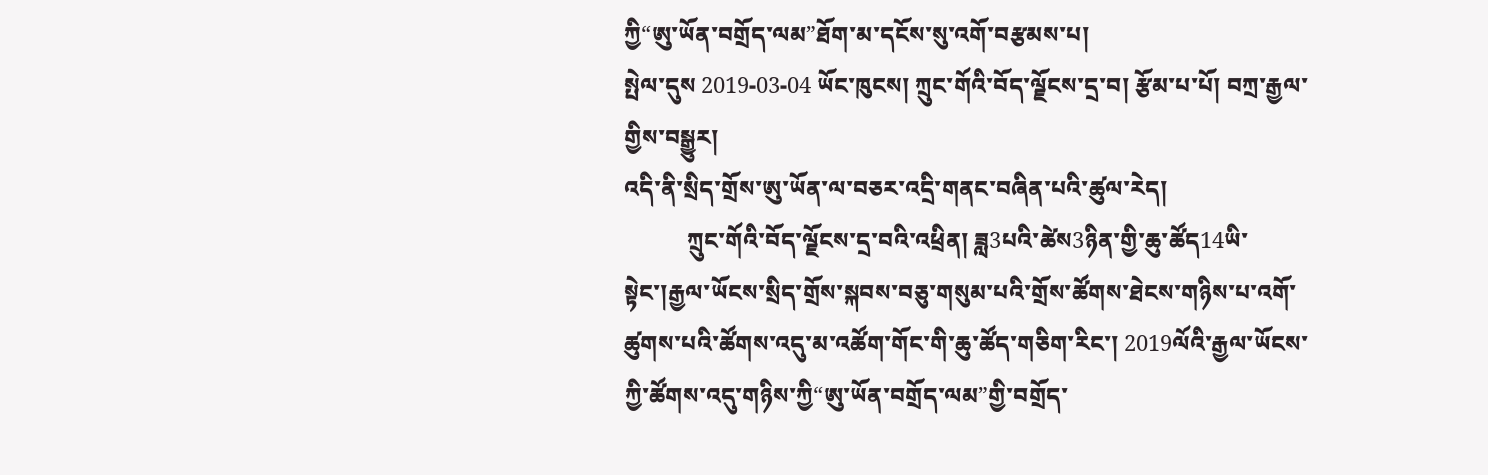ཀྱི“ཨུ་ཡོན་བགྲོད་ལམ”ཐོག་མ་དངོས་སུ་འགོ་བརྩམས་པ།
སྤེལ་དུས 2019-03-04 ཡོང་ཁུངས། ཀྲུང་གོའི་བོད་ལྗོངས་དྲ་བ། རྩོམ་པ་པོ། བཀྲ་རྒྱལ་གྱིས་བསྒྱུར།
འདི་ནི་སྲིད་གྲོས་ཨུ་ཡོན་ལ་བཅར་འདྲི་གནང་བཞིན་པའི་ཚུལ་རེད།
           ཀྲུང་གོའི་བོད་ལྗོངས་དྲ་བའི་འཕྲིན། ཟླ3པའི་ཚེས3ཉིན་གྱི་ཆུ་ཚོད14ཡི་སྟེང་།རྒྱལ་ཡོངས་སྲིད་གྲོས་སྐབས་བཅུ་གསུམ་པའི་གྲོས་ཚོགས་ཐེངས་གཉིས་པ་འགོ་ཚུགས་པའི་ཚོགས་འདུ་མ་འཚོག་གོང་གི་ཆུ་ཚོད་གཅིག་རིང་། 2019ལོའི་རྒྱལ་ཡོངས་ཀྱི་ཚོགས་འདུ་གཉིས་ཀྱི“ཨུ་ཡོན་བགྲོད་ལམ”གྱི་བགྲོད་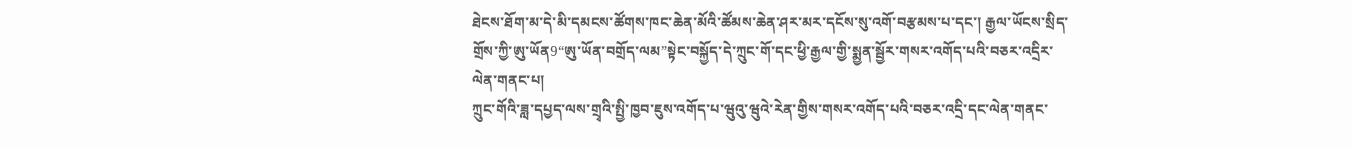ཐེངས་ཐོག་མ་དེ་མི་དམངས་ཚོགས་ཁང་ཆེན་མོའི་ཚོམས་ཆེན་ཤར་མར་དངོས་སུ་འགོ་བརྩམས་པ་དང་། རྒྱལ་ཡོངས་སྲིད་གྲོས་ཀྱི་ཨུ་ཡོན9“ཨུ་ཡོན་བགྲོད་ལམ”སྟེང་བསྐྱོད་དེ་ཀྲུང་གོ་དང་ཕྱི་རྒྱལ་གྱི་སྨྱན་སྦྱོར་གསར་འགོད་པའི་བཅར་འདྲིར་ལེན་གནང་པ།
ཀྲུང་གོའི་ཟླ་དཔྱད་ལས་གྲྭའི་སྤྱི་ཁྱབ་ཇུས་འགོད་པ་ཝུའུ་ཝུའེ་རེན་གྱིས་གསར་འགོད་པའི་བཅར་འདྲི་དང་ལེན་གནང་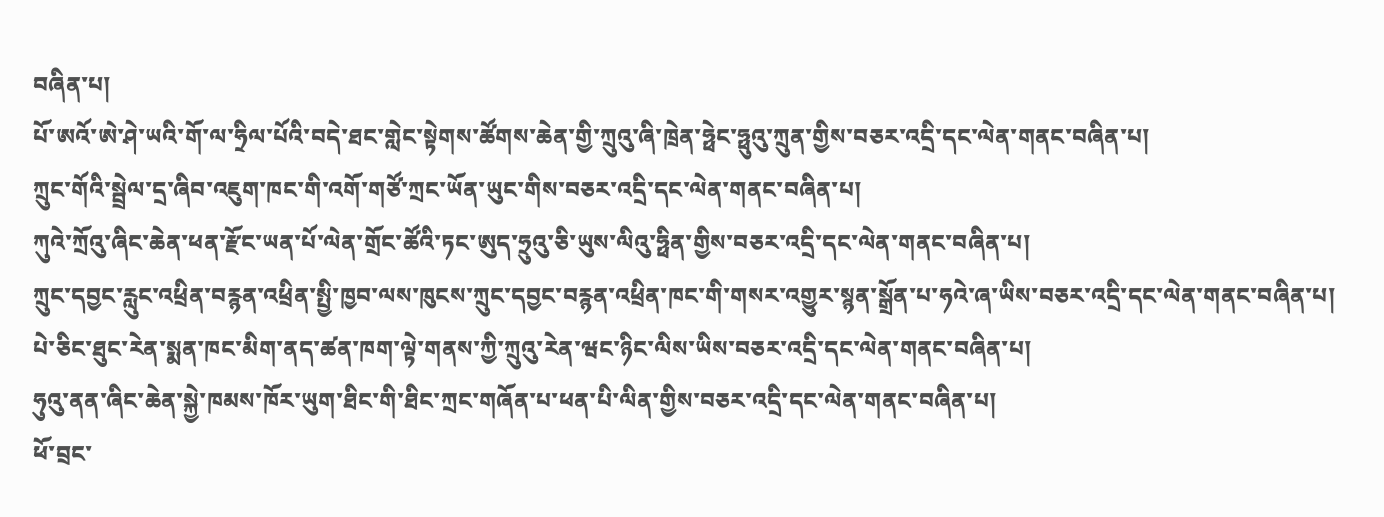བཞིན་པ།
པོ་ཨའོ་ཨེ་ཤེ་ཡའི་གོ་ལ་ཧྲིལ་པོའི་བདེ་ཐང་གླེང་སྟེགས་ཚོགས་ཆེན་གྱི་ཀྲུའུ་ཞི་ཁྲེན་ཧྥེང་ཧྥུའུ་ཀྲུན་གྱིས་བཅར་འདྲི་དང་ལེན་གནང་བཞིན་པ།
ཀྲུང་གོའི་སྦྲེལ་དྲ་ཞིབ་འཇུག་ཁང་གི་འགོ་གཙོ་ཀྲང་ཡོན་ཡུང་གིས་བཅར་འདྲི་དང་ལེན་གནང་བཞིན་པ།
ཀུའེ་ཀྲོའུ་ཞིང་ཆེན་ཕན་རྫོང་ཡན་པོ་ལེན་གྲོང་ཚོའི་ཏང་ཨུད་ཧྲུའུ་ཅི་ཡུས་ལིའུ་ཧྥིན་གྱིས་བཅར་འདྲི་དང་ལེན་གནང་བཞིན་པ།
ཀྲུང་དབྱང་རླུང་འཕྲིན་བརྙན་འཕྲིན་སྤྱི་ཁྱབ་ལས་ཁུངས་ཀྲུང་དབྱང་བརྙན་འཕྲིན་ཁང་གི་གསར་འགྱུར་སྙན་སྒྲོན་པ་ཧའེ་ཞ་ཡིས་བཅར་འདྲི་དང་ལེན་གནང་བཞིན་པ།
པེ་ཅིང་ཐུང་རེན་སྨན་ཁང་མིག་ནད་ཚན་ཁག་ལྟེ་གནས་ཀྱི་ཀྲུའུ་རེན་ཝང་ཉིང་ལིས་ཡིས་བཅར་འདྲི་དང་ལེན་གནང་བཞིན་པ།
ཧུའུ་ནན་ཞིང་ཆེན་སྐྱེ་ཁམས་ཁོར་ཡུག་ཐིང་གི་ཐིང་ཀྲང་གཞོན་པ་ཕན་པི་ལིན་གྱིས་བཅར་འདྲི་དང་ལེན་གནང་བཞིན་པ།
ཕོ་བྲང་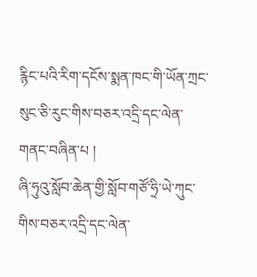རྙིང་པའི་རིག་དངོས་སྨན་ཁང་གི་ཡོན་ཀྲང་སུང་ཅི་རུང་གིས་བཅར་འདྲི་དང་ལེན་གནང་བཞིན་པ །
ཞི་ཧུའུ་སློབ་ཆེན་གྱི་སློབ་གཙོ་ཧྲི་ཡེ་ཀུང་གིས་བཅར་འདྲི་དང་ལེན་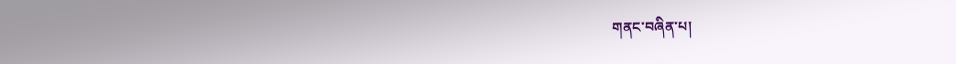གནང་བཞིན་པ།